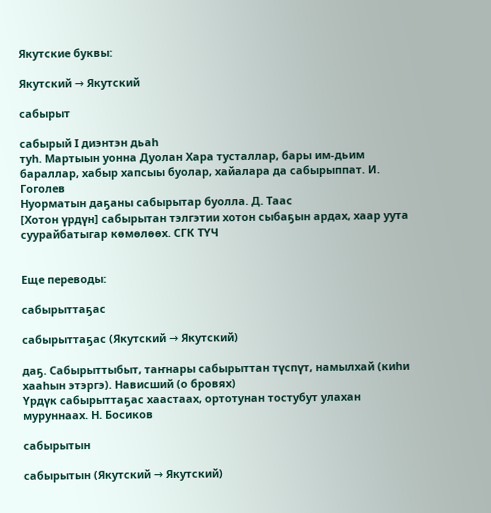Якутские буквы:

Якутский → Якутский

сабырыт

сабырый I диэнтэн дьаһ
туһ. Мартыын уонна Дуолан Хара тусталлар, бары им-дьим бараллар, хабыр хапсыы буолар, хайалара да сабырыппат. И. Гоголев
Нуорматын даҕаны сабырытар буолла. Д. Таас
[Хотон үрдүн] сабырытан тэлгэтии хотон сыбаҕын ардах, хаар уута суурайбатыгар көмөлөөх. СГК ТҮЧ


Еще переводы:

сабырыттаҕас

сабырыттаҕас (Якутский → Якутский)

даҕ. Сабырыттыбыт, таҥнары сабырыттан түспүт, намылхай (киһи хааһын этэргэ). Нависший (о бровях)
Үрдүк сабырыттаҕас хаастаах, ортотунан тостубут улахан муруннаах. Н. Босиков

сабырытын

сабырытын (Якутский → Якутский)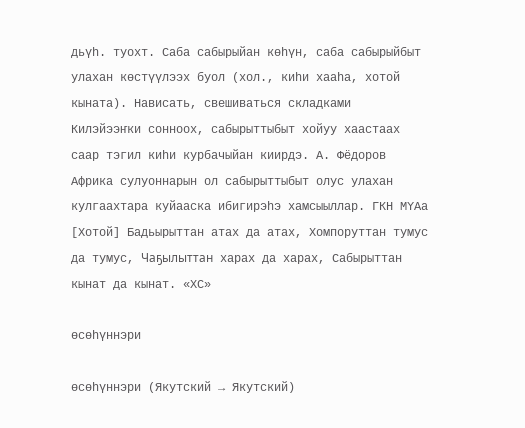дьүһ. туохт. Саба сабырыйан көһүн, саба сабырыйбыт улахан көстүүлээх буол (хол., киһи хааһа, хотой кыната). Нависать, свешиваться складками
Килэйээҥки сонноох, сабырыттыбыт хойуу хаастаах саар тэгил киһи курбачыйан киирдэ. А. Фёдоров
Африка сулуоннарын ол сабырыттыбыт олус улахан кулгаахтара куйааска ибигирэһэ хамсыыллар. ГКН МҮАа
[Хотой] Бадьырыттан атах да атах, Хомпоруттан тумус да тумус, Чаҕылыттан харах да харах, Сабырыттан кынат да кынат. «ХС»

өсөһүннэри

өсөһүннэри (Якутский → Якутский)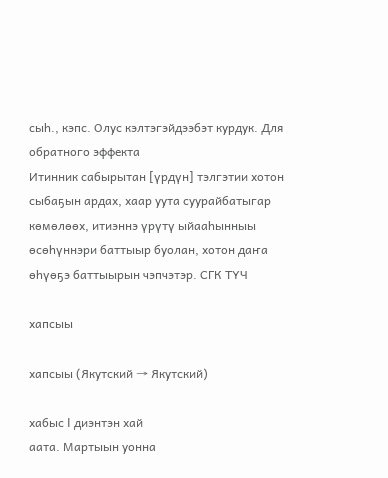сыһ., кэпс. Олус кэлтэгэйдээбэт курдук. Для обратного эффекта
Итинник сабырытан [үрдүн] тэлгэтии хотон сыбаҕын ардах, хаар уута суурайбатыгар көмөлөөх, итиэннэ үрүтү ыйааһынныы өсөһүннэри баттыыр буолан, хотон даҥа өһүөҕэ баттыырын чэпчэтэр. СГК ТҮЧ

хапсыы

хапсыы (Якутский → Якутский)

хабыс I диэнтэн хай
аата. Мартыын уонна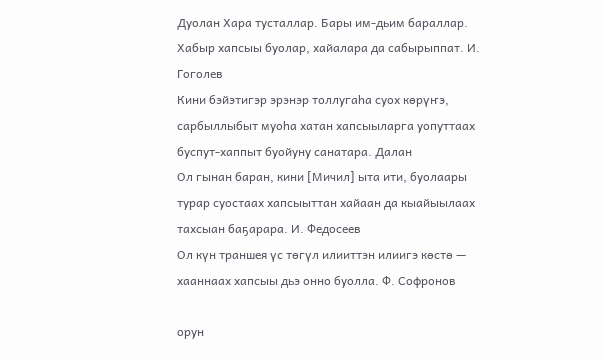Дуолан Хара тусталлар. Бары им-дьим бараллар. Хабыр хапсыы буолар, хайалара да сабырыппат. И. Гоголев
Кини бэйэтигэр эрэнэр толлугаһа суох көрүҥэ, сарбыллыбыт муоһа хатан хапсыыларга уопуттаах буспут-хаппыт буойуну санатара. Далан
Ол гынан баран, кини [Мичил] ыта ити, буолаары турар суостаах хапсыыттан хайаан да кыайыылаах тахсыан баҕарара. И. Федосеев
Ол күн траншея үс төгүл илииттэн илиигэ көстө — хааннаах хапсыы дьэ онно буолла. Ф. Софронов

орун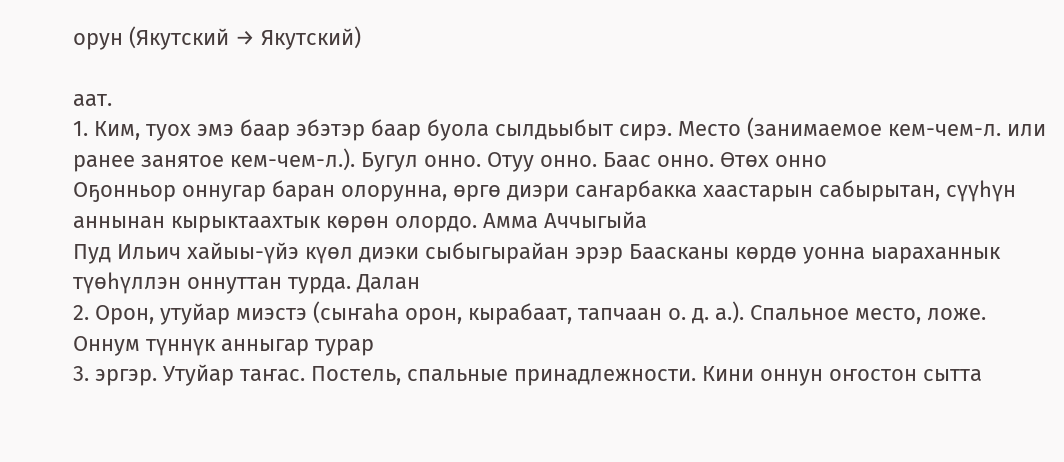орун (Якутский → Якутский)

аат.
1. Ким, туох эмэ баар эбэтэр баар буола сылдьыбыт сирэ. Место (занимаемое кем-чем-л. или ранее занятое кем-чем-л.). Бугул онно. Отуу онно. Баас онно. Өтөх онно
Оҕонньор оннугар баран олорунна, өргө диэри саҥарбакка хаастарын сабырытан, сүүһүн аннынан кырыктаахтык көрөн олордо. Амма Аччыгыйа
Пуд Ильич хайыы-үйэ күөл диэки сыбыгырайан эрэр Баасканы көрдө уонна ыараханнык түөһүллэн оннуттан турда. Далан
2. Орон, утуйар миэстэ (сыҥаһа орон, кырабаат, тапчаан о. д. а.). Спальное место, ложе. Оннум түннүк анныгар турар
3. эргэр. Утуйар таҥас. Постель, спальные принадлежности. Кини оннун оҥостон сытта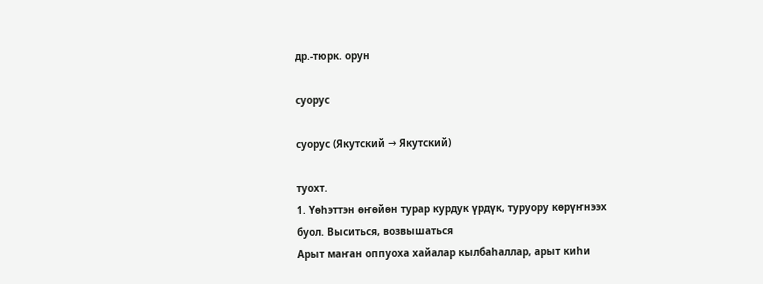др.-тюрк. орун

суорус

суорус (Якутский → Якутский)

туохт.
1. Үөһэттэн өҥөйөн турар курдук үрдүк, туруору көрүҥнээх буол. Выситься, возвышаться
Арыт маҥан оппуоха хайалар кылбаһаллар, арыт киһи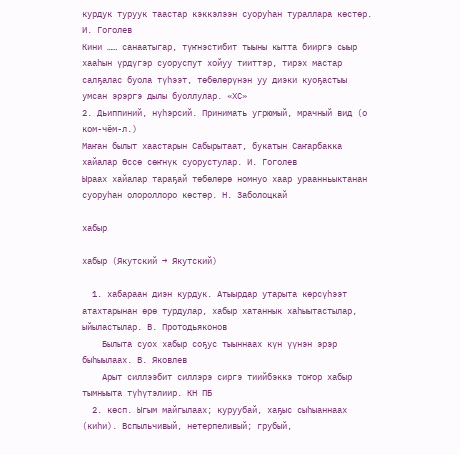курдук туруук таастар кэккэлээн суоруһан тураллара көстөр. И. Гоголев
Кини …… санаатыгар, түҥнэстибит тыыны кытта бииргэ сыыр хааһын үрдүгэр суоруспут хойуу тииттэр, тирэх мастар салҕалас буола түһээт, төбөлөрүнэн уу диэки куоҕастыы умсан эрэргэ дылы буоллулар. «ХС»
2. Дьиппиний, нүһэрсий. Принимать угрюмый, мрачный вид (о ком-чём-л.)
Маҥан былыт хаастарын Сабырытаат, букатын Саҥарбакка хайалар Өссө сөҥнүк суорустулар. И. Гоголев
Ыраах хайалар тараҕай төбөлөрө номнуо хаар ураанньыктанан суоруһан олороллоро көстөр. Н. Заболоцкай

хабыр

хабыр (Якутский → Якутский)

  1. хабараан диэн курдук. Атыырдар утарыта көрсүһээт атахтарынан өрө турдулар, хабыр хатаннык хаһыытастылар, ыйыластылар. В. Протодьяконов
    Былыта суох хабыр соҕус тыыннаах күн үүнэн эрэр быһыылаах. В. Яковлев
    Арыт силлээбит силлэрэ сиргэ тиийбэккэ тоҥор хабыр тымныыта түһүтэлиир. КН ПБ
  2. көсп. Ыгым майгылаах; куруубай, хаҕыс сыһыаннаах (киһи). Вспыльчивый, нетерпеливый; грубый,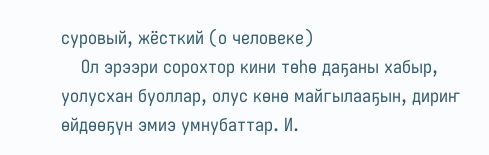суровый, жёсткий (о человеке)
    Ол эрээри сорохтор кини төһө даҕаны хабыр, уолусхан буоллар, олус көнө майгылааҕын, дириҥ өйдөөҕүн эмиэ умнубаттар. И.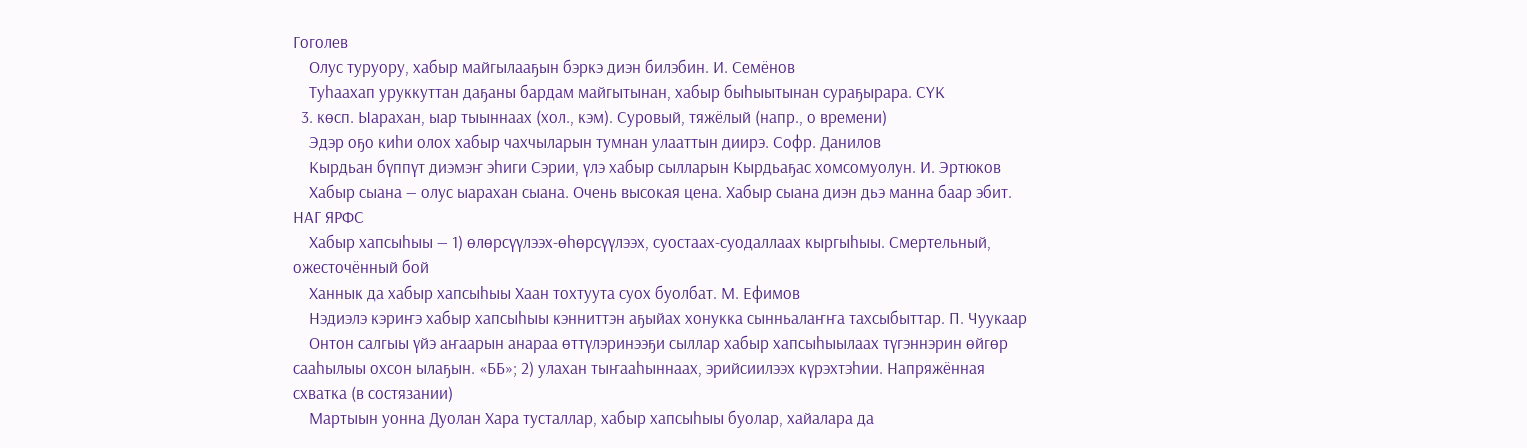Гоголев
    Олус туруору, хабыр майгылааҕын бэркэ диэн билэбин. И. Семёнов
    Туһаахап уруккуттан даҕаны бардам майгытынан, хабыр быһыытынан сураҕырара. СҮК
  3. көсп. Ыарахан, ыар тыыннаах (хол., кэм). Суровый, тяжёлый (напр., о времени)
    Эдэр оҕо киһи олох хабыр чахчыларын тумнан улааттын диирэ. Софр. Данилов
    Кырдьан бүппүт диэмэҥ эһиги Сэрии, үлэ хабыр сылларын Кырдьаҕас хомсомуолун. И. Эртюков
    Хабыр сыана — олус ыарахан сыана. Очень высокая цена. Хабыр сыана диэн дьэ манна баар эбит. НАГ ЯРФС
    Хабыр хапсыһыы — 1) өлөрсүүлээх-өһөрсүүлээх, суостаах-суодаллаах кыргыһыы. Смертельный, ожесточённый бой
    Ханнык да хабыр хапсыһыы Хаан тохтуута суох буолбат. М. Ефимов
    Нэдиэлэ кэриҥэ хабыр хапсыһыы кэнниттэн аҕыйах хонукка сынньалаҥҥа тахсыбыттар. П. Чуукаар
    Онтон салгыы үйэ аҥаарын анараа өттүлэринээҕи сыллар хабыр хапсыһыылаах түгэннэрин өйгөр сааһылыы охсон ылаҕын. «ББ»; 2) улахан тыҥааһыннаах, эрийсиилээх күрэхтэһии. Напряжённая схватка (в состязании)
    Мартыын уонна Дуолан Хара тусталлар, хабыр хапсыһыы буолар, хайалара да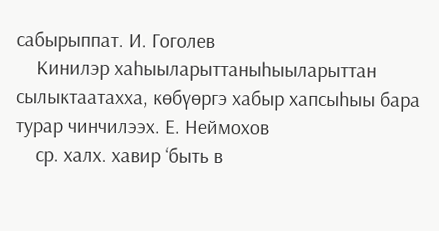сабырыппат. И. Гоголев
    Кинилэр хаһыыларыттаныһыыларыттан сылыктаатахха, көбүөргэ хабыр хапсыһыы бара турар чинчилээх. Е. Неймохов
    ср. халх. хавир ‘быть в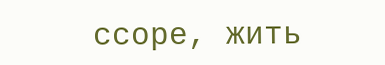ссоре, жить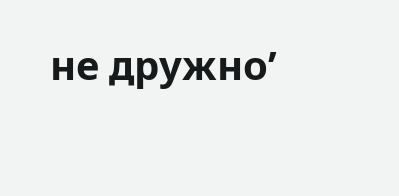не дружно’